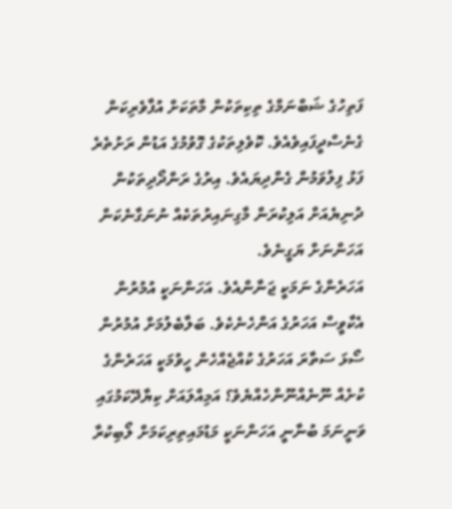ފަތިހުގެ ޝަބްނަމްގެ ތިކިތަކުން މާތަކަށް އުފާވެރިކަން ގެނެސްދީފައިވެއެވެ. ކޮވެލިތަކުގެ ގޮވުމުގެ އަޑުން ރަށުތެރެ ފަޅު ފިލުވަމުން ގެންދިޔައެވެ. އިރުގެ ރަންދޯދިތަކުން ދުނިޔެއަށް އަލިކުރަން މާގިނައިރުތަކެއް ނުނަގާނެކަން އަހަންނަށް ޔަގީނެވެ.
އަހަރެންގެ ނަމަކީ ޖަނާންއެވެ. އަހަންނަކީ އުމުރުން އެކާވީސް އަހަރުގެ އަންހެނެކެވެ. ބަލާބެލުމަށް އުމުރުން ސޯޅަ ސަތާރަ އަހަރުގެ ކުއްޖެއްހެން ހީވުމަކީ އަހަރެންގެ ކުށެއް ނޫނެއްނޫންހެއްޔެވެ؟ އަމިއްލައަށް ކިޔާދޭކަމުގައި ވަނީނަމަ ބުނާނީ އަހަންނަކީ މަޑުމައިތިރިކަމަށް ލޯބިކުރާ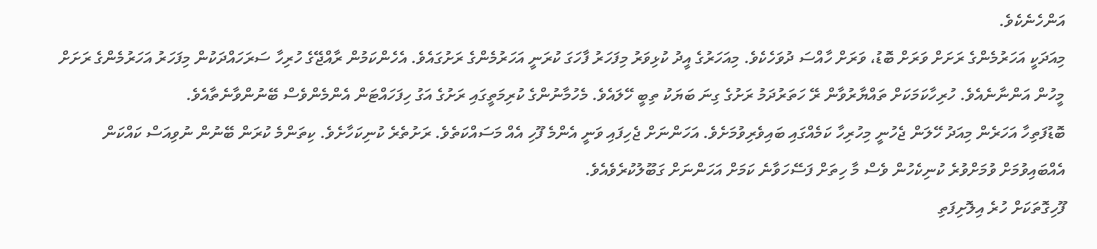އަންހެނެކެވެ.
މިއަދަކީ އަހަރުމެންގެ ރަށަށް ވަރަށް ބޮޑު، ވަރަށް ހާއްސަ ދުވަހެކެވެ. މިއަހަރުގެ އީދު ކުޅިވަރު މިފަހަރު ފާހަގަ ކުރަނީ އަހަރުމެންގެ ރަށުގައެވެ. އެހެންކަމުން ރާއްޖޭގެ ހުރިހާ ސަރަހައްދަކުން މިފަހަރު އަހަރުމެންގެ ރަށަށް މީހުން އަންނާނެއެވެ. ހުރިހާކަމަކަށް ތައްޔާރުވާން ރޭ ހަތަރުދަމު ރަށުގެ ގިނަ ބަޔަކު ތިބީ ހޭލައެވެ. މެހުމާނުންގެ ކުރިމަތީގައި ރަށުގެ އަގު ހިފަހައްޓަން އެންމެންވެސް ބޭނުންވާނެތާއެވެ.
ބޮޑުފަތިހާ އަހަރެން މިއަދު ހޭލަން ޖެހުނީ މިހުރިހާ ކަމެއްގައި ބައިވެރިވުމަށެވެ. އަހަންނަށް ޖެހިފައި ވަނީ އެންމެ ފޫހި އެއް މަސައްކަތެވެ. ރަށުތެރެ ކުނިކަހާށެވެ. ކިތަންމެ ކުރަން ބޭނުން ނުވިއަސް ކައްކަން އެއްބައިވުމަށް ވުމަށްވުރެ ކުނިކެހުން ވެސް މާ ހިތަށް ފަސޭހަވާނެ ކަމަށް އަހަންނަށް ގަބޫލުކުރެވެއެވެ.
ފޫހިގޮތަކަށް ހުރެ އިލޮށިފަތި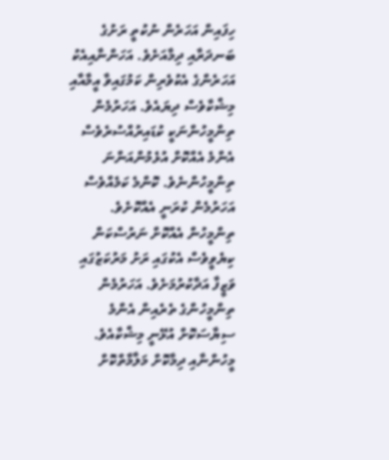ހިފައިން އަހަރެން ނުކުތީ ރަށުގެ ބަނދަރާއި ދިމާއަށެވެ. އަހަންނާއިއެކު އަހަރެންގެ އެކުވެރިން ކަމުގައިވާ އީމާއާއި މިޝްކާވެސް ދިޔައެވެ. އަހަރުމެން ތިންމީހުންނަކީ ކުޑައިރުއްސުރެވެސް އެންމެ އެއްކޮށް އުޅެމުންއަންނަ ތިންމީހުންނެވެ. ކޮންމެ ކަމެއްވެސް އަހަރުމެން ކުރަނީ އެއްކޮށެވެ. ތިންމީހުން އެއްކޮށް ނަރުސްކަން ކިޔެވީވެސް އެކުގައި ރަށު މަރުކަޒުގައި ވަޒީފާ އަދާކުރުމަށެވެ. އަހަރުމެން ތިންމީހުންގެ ތެރެއިން އެންމެ ސިޔާސަކޮށް އުޅޭނީ މިޝްކާއެވެ. މީހުންނާއި ދިމާކޮށް މަލާމާތްކޮށް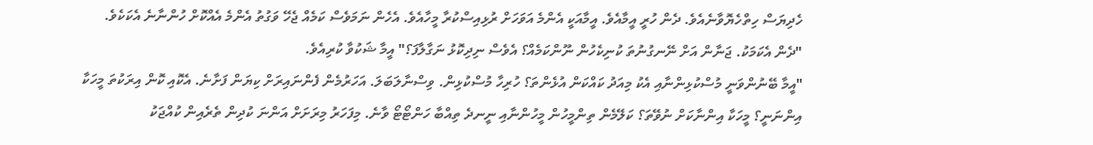ހެދިޔަސް ހިތްހެޔޮވާނެއެވެ. ދެން ހުރީ އީމާއެވެ. އީމާއަކީ އެންމެ އަވަހަށް ރުޅިއިސްކުރާ މީހާއެވެ. އެހެން ނަމަވެސް ކަމެއް ޖެހޭ ވަގުތު އެންމެ އެއްކޮށް ހުންނާނެ އެކަކެވެ.
"ދެން އެކަމަކު. ޖަނާން އަށް ނޭނގުނުތަ ކުނިކެހުން ނޫންކަމެއް؟ އެވެސް ނިދިކޮޅު ނަގާލާފަ؟" އީމާ ޝަކުވާ ކުރިއެވެ.
"އީމާ ބޭނުންވަނީ މުސްކުޅިންނާއި އެކު މިއަދު ކައްކަން އުޅެންތަ؟ ހުރިހާ މުސްކުޅިން. ވިސްނާލަބަލަ. އަހަރުމެން ފެންނައިރަށް ކިޔަން ފަށާނެ. އެކޮއި ކޮން އިރަކުތަ މީހަކާ އިންނަނީ؟ މީހަކާ އިންނާކަށް ނުވޭތަ؟ ކަލޭމެން ތިންމީހުން މީހުންނާއި ނީނދެ ތިއްބާ ހަންޓޯޓޯ ވާނެ. މިފަހަރު މިރަށަށް އަންނަ ކުދިން ތެރެއިން ކުއްޖަކު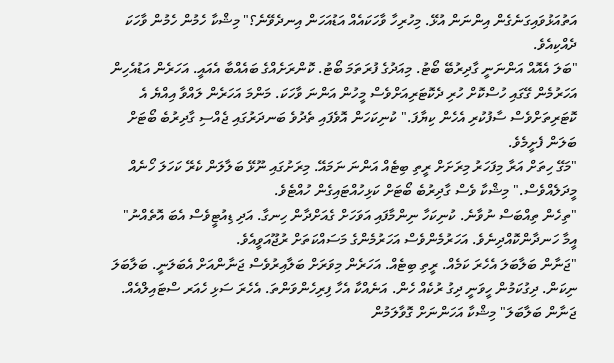އަތުއަޅުވައިގަނެގެން އިންނަން އުޅޭ. މިހުރިހާ ވާހަކައެއް އަޑުއަހަން އިނދެވޭނެ؟" މިޝްކާ ހެމުން ހެމުން ވާހަކަ ދެއްކިއެވެ.
"ބަލަ އެއޮއް އަންނަނީ ގާދިރުބޭ ބޯޓު. މިއަދުގެ ފުރަތަމަ ބޯޓު. ކޮންރަށެއްގެ ބައެއްބާ އެއައީ. އަހަރެން އަޑުއެހިން އަހަރުމެން ގޭގައި ހުސްކޮށް ހުރި ދެކޮޓަރިއަށްވެސް މީހުން އަންނަ ވާހަކަ. މަންމަ އަހަރެން ލައްވާ އިއްޔެ އެ ކޮޓަރިތަށްވެސް ސާފުކުރި އެހެން ކިޔާފަ." ކުނިކަހަން އޮވެފައި ތެދުވެ ބަނދަރުގައި ޖެއްސި ގާދިރުބެ ބޯޓަށް ބަލަން ފެށީމެވެ.
"މަގޭ ހިތަށް އަރާ މިފަހަރު މިރަށަށް ރީތި ބިޓެއް އަންނަ ނަމައޭ. މިރަށުގައި ނޫޅޭ ބަލާލަން ކެރޭ ކަހަލަ ހޯނެއް މީދަލެއްވެސް." މިޝްކާ ވެސް ގާދިރުބެ ބޯޓަށް ކަޅިހުއްޓައިގެން ހުއްޓެވެ.
"ތިހެން ތިއްބަސް ނުވާނެ. ކުނިކަހާ ނިންމާފައި އަވަހަށް ގެއަށްދާން ހިނގާ. އަދި ޑިއުޓީވެސް އެބަ އޮތެއްނު" އީމާ ހަނދާންކޮއްދިނެވެ. އަހަރުމެންވެސް އަހަރުމެންގެ މަސައްކަތަށް ރުޖޫއަވީއެވެ.
"ޖަނާން ބަލާބަލަ އެހެރަ ކަމެއް. ރީތި ބިޓެއް. އަހަރެން މިވަރަށް ބަލާއިރުވެސް ޖަނާންއަށް އެބަލަނީ. ބަލާބަލަ ނިކަން. ދިގުކަމުން ހީވަނީ ދިގު ރުކެއް ހެން. އަނެއްކާ އެހާ ފިރިހެންވަންތަ. އެހެރަ ސަޅި ހެއަރ ސްޓައިލްއެއް. ޖަނާން ބަލާބަލަ" މިޝްކާ އަހަންނަށް ގޮވާލަމުން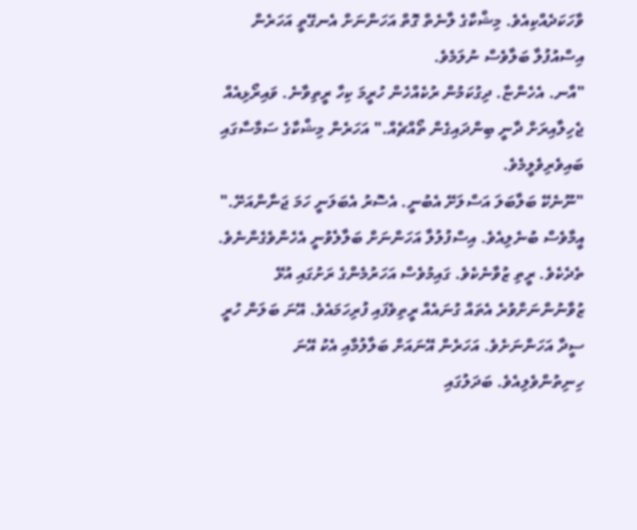ވާހަކަދެއްކިއެވެ. މިޝްކާގެ ލާނެތް ގޮތް އަހަންނަށް އެނގޭތީ އަހަރެން އިސްއުފުލާ ބަލާވެސް ނުލަމެވެ.
"އާނ. އެހެންޏާ. ދިގުކަމުން ރުކެއްހެން ހުރީމަ ކިހާ ރީތިވާނެ. ވައިރޯޅިއެއް ޖެހިލާއިރަށް ދާނީ ބިންދައިގެން ތޯއްޗެއް." އަހަރެން މިޝްކާގެ ސަމާސާގައި ބައިވެރިވެލީމެވެ.
"ނޫނެކޭ ބަލާބަލަ އަސްލަށޭ އެބުނީ. އެސޮރު އެބަލަނީ ހަމަ ޖަނާންއަށޭ." އީމާވެސް ބުނެލިއެވެ. އިސްފުލުލާ އަހަންނަށް ބަލާލެވުނީ އެހެންވެގެންނެވެ.
ތެދެކެވެ. ރީތި ޒުވާނެކެވެ. ގައިމުވެސް އަހަރުމެންގެ ރަށުގައި އުޅޭ ޒުވާނުންނަށްވުރެ އެތައް ގުނައެއް ރީތިވެފައި ފުރިހަމައެވެ. އޭނަ ބަލަން ހުރީ ސީދާ އަހަންނަށެވެ. އަހަރެން އޭނައަށް ބަލާލުމާއި އެކު އޭނަ ހިނިތުންވެލިއެވެ. ބަދަލުގައި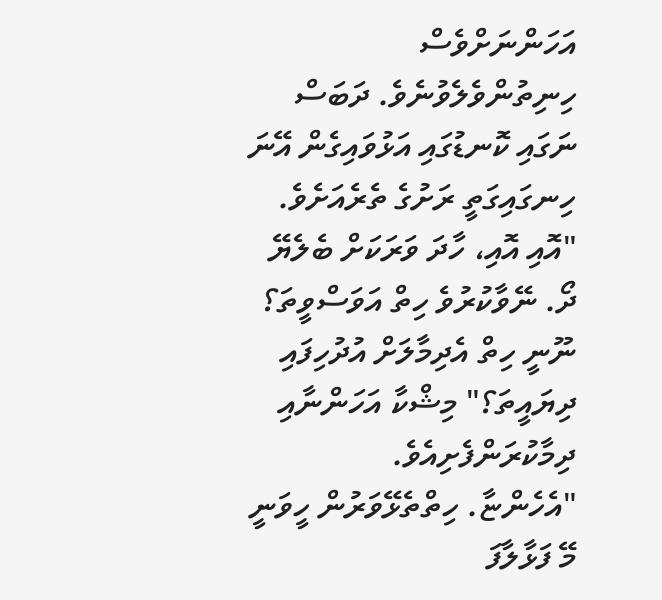އަހަންނަށްވެސް ހިނިތުންވެލެވުނެވެ. ދަބަސް ނަގައި ކޮނޑުގައި އަޅުވައިގެން އޭނަ ހިނގައިގަތީ ރަށުގެ ތެރެއަށެވެ.
"އޮއި އޮއި، ހާދަ ވަރަކަށް ބެލެޔޭ ދޯ. ނޭވާކުރުވެ ހިތް އަވަސްވީތަ؟ ނޫނީ ހިތް އެދިމާލަށް އުދުހިފައި ދިޔައީތަ؟" މިޝްކާ އަހަންނާއި ދިމާކުރަންފެށިއެވެ.
"އެހެންޏާ. ހިތްތެޅޭވަރުން ހީވަނީ މޭ ފަޅާލާފަ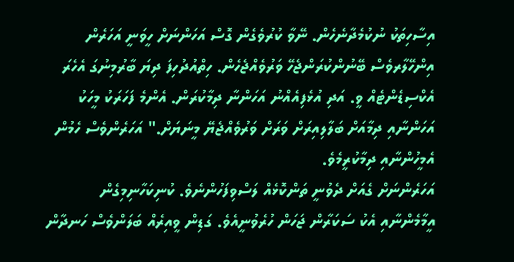އިސާހިތަކު ނުކުމެދާނެހެން. ނޭވާ ކުރުވެގެން ގޮސް އަހަންނަށް ހީވަނީ އަހަރެން އިންހޭލާރވެސް ބޭނުންކުރަންޖެހޭ ވަރުވެއްޖެހެން. ހިތްއުދުހިފަ ދިޔަ ބާރުމިނުގަ އެހެރަ އެކްސިޑެންޓެއް ވީ. އަދި އުޅެފިއެއްނު އަހަންނާ ދިމާކުރަން. އެންމެ ފަހަރަކު މީހަކު އަހަންނާއި ދިމާއަށް ބަލާލިއިރަށް ވަރަށް ވަރުވެއްޖެޔޭ މީނަޔަށް." އަހަރެންވެސް ހެމުން އެމީހުންނާއި ދިމާކުރީމެވެ.
އަހަރެންނަށް ގެއަށް ދެވުނީ ތަންކޮޅެއް ލަސްވިފަހުންނެވެ. ކުނިކަހާނިމިގެން އީމާމެންނާއި އެކު ސަކަރާން ޖަހަން ހުރެވުނީއެވެ. ގަޑިން ވީއިރެއް ބަލަންވެސް ހަނދާން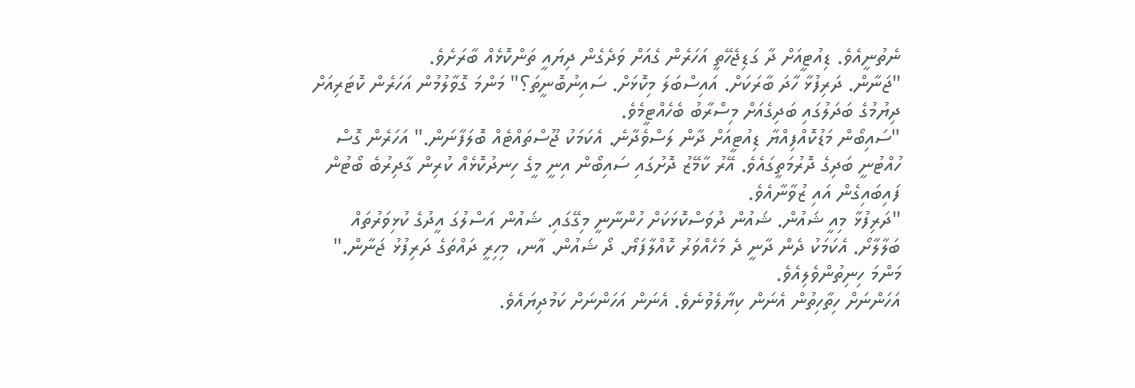ނެތުނީއެވެ. ޑިއުޓީއަށް ދާ ގަޑިޖެހޭތީ އަހަރެން ގެއަށް ވަދެގެން ދިޔައީ ތަންކޮޅެއް ބާރަށެވެ.
"ޖަނާން. ދަރިފުޅާ ހާދަ ބާރަކަށް. އައިސްބަލަ މިކޮޅަށް. ސައިނުބޮނީތަ؟" މަންމަ ގޮވާލުމުން އަހަރެން ކޮޓަރިއަށް ދިޔުމުގެ ބަދަލުގައި ބަދިގެއަށް މިސްރާބު ބެހެއްޓީމެވެ.
"ސައިބޯން މަޑުކޮއްފިއްޔާ ޑިއުޓީއަށް ދާން ލަސްވެދާނެ. އެކަމަކު ޖޫސްތައްޓެއް ބޮލަފާނަން." އަހަރެން ގޮސް ހުއްޓުނީ ބަދިގެ ދޮރުމަތީގައެވެ. އޭރު ކާމޭޒު ދޮށުގައި ސައިބޯން އިނީ މީގެ ހިނދުކޮޅެއް ކުރިން ގާދިރުބެ ބޯޓުން ފައިބައިގެން އައި ޒުވާނާއެވެ.
"ދަރިފުޅާ މިއީ ޝައުން. ޝައުން ދުވަސްކޮޅަކަށް ހުންނާނީ މިގޭގައި. ޝައުން އަސްލުގަ އީދުގެ ކުޅިވަރުތައް ބަލާލާށޯ. އެކަމަކު ދެން ދާނީ ދެ މަހެއްވަރު ކޮއްލާފަޔޯ. ދޯ ޝައުން. އާނ، މިހިރީ ދައްތަގެ ދަރިފުޅު ޖަނާން." މަންމަ ހިނިތުންވެލިއެވެ.
އަހަންނަށް ހިތާހިތުން އެނަން ކިޔާލެވުނެވެ. އެނަން އަހަންނަށް ކަމުދިޔައެވެ.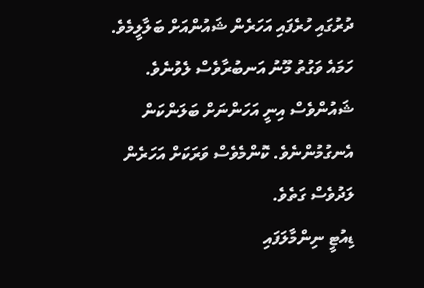ދުރުގައި ހުރެފައި އަހަރެން ޝައުންއަށް ބަލާލީމެވެ. ހަމައެ ވަގުތު މޫނު އަނބުރާވެސް ލެވުނެވެ. ޝައުންވެސް އިނީ އަހަންނަށް ބަލަންކަން އެނގުމުންނެވެ. ކޮންމެވެސް ވަރަކަށް އަހަރެން ލަދުވެސް ގަތެވެ.
ޑިއުޓީ ނިންމާލަފައި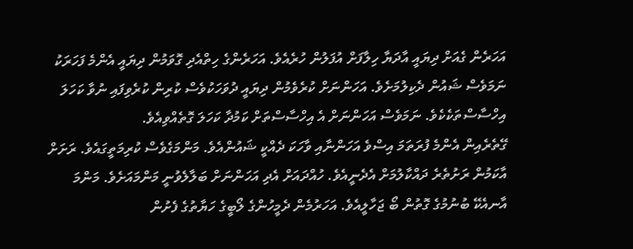އަހަރެން ގެއަށް ދިޔައީ އާދަޔާ ހިލާފަށް އުފަލުން ހުރެއެވެ. އަހަރެންގެ ހިތްއެދި ގޮވަމުން ދިޔައީ އެންމެ ފަހަރަކު ނަމަވެސް ޝައުން ދެކިލުމަށެވެ. އަހަންނަށް ކުރެވެމުން ދިޔައީ ދުވަހަކުވެސް ކުރިން ކުރެވިފައި ނުވާ ކަހަލަ އިހްސާސްތަކެކެވެ. ނަމަވެސް އަހަންނަށް އެ އިހްސާސްތަށް ކަމުދާ ކަހަލަ ގޮތެއްވިއެވެ.
ގޭތެރެއިން އެންމެ ފުރަތަމަ އިސްވެ އަހަންނާއި ވާހަކަ ދެއްކީ ޝައުންއެވެ. މަންމަގެވެސް ކުރިމަތީގައެވެ. ރަށަށް އާކަމުން ރަށުތެރެ ދައްކާލުމަށް އެދެނީއެވެ. ހުއްދައަށް އެދި އަހަންނަށް ބަލާލެވުނީ މަންމައަށެވެ. މަންމަ އާނއެކޭ ބުނުމުގެ ގޮތުން ބޯ ޖަހާލީއެވެ. އަހަރުމެން ދެމީހުންގެ ލޯބީގެ ހަޔާތުގެ ފެށުން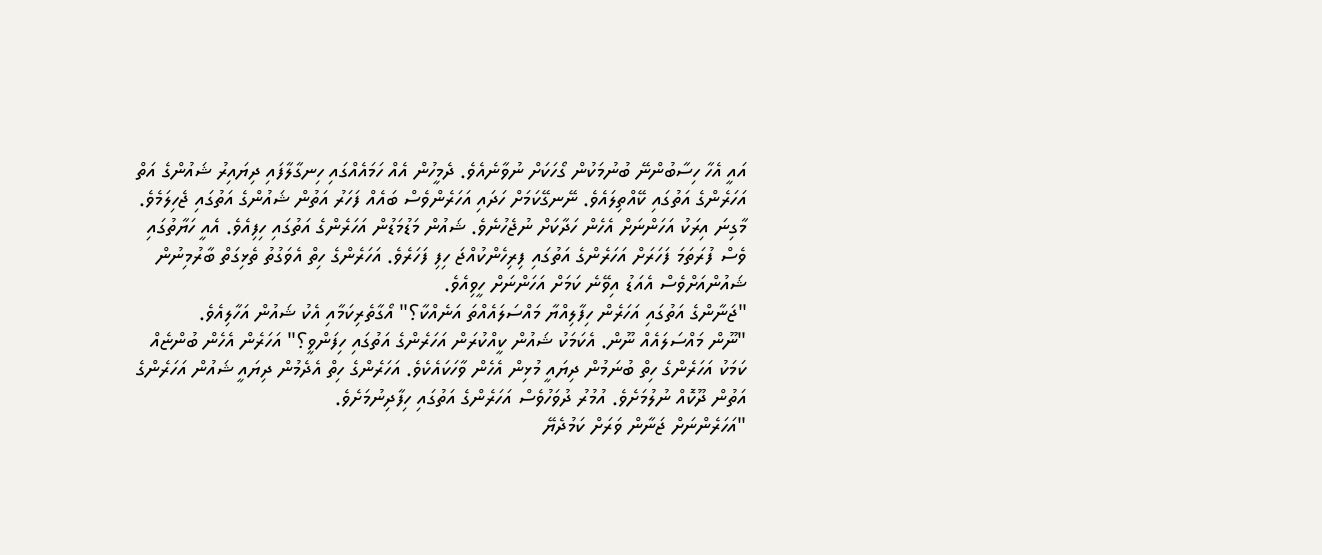އައީ އެހާ ހިސާބުންނޭ ބުނުމަކުން ގޯހަކަށް ނުވާނެއެވެ. ދެމީހުން އެއް ހަމައެއްގައި ހިނގާލާފައި ދިޔައިރު ޝައުންގެ އަތް އަހަރެންގެ އަތުގައި ކޭއްތިލައެވެ. ނޭނގޭކަމަށް ހަދައި އަހަރެންވެސް ބައެއް ފަހަރު އަތުން ޝައުންގެ އަތުގައި ޖެހިލަމެވެ. މާގިނަ އިރަކު އަހަންނަށް އެހެން ހަދާކަށް ނުޖެހުނެވެ. ޝައުން މަޑުމަޑުން އަހަރެންގެ އަތުގައި ހިފިއެވެ. އެއީ ހަޔާތުގައި ވެސް ފުރަތަމަ ފަހަރަށް އަހަރެންގެ އަތުގައި ފިރިހެންކުއްޖަ ހިފި ފަހަރެވެ. އަހަރެންގެ ހިތް އެވަގުތު ތެޅިގަތް ބާރުމިނުން ޝައުންއަށްވެސް އެއަޑު އިވޭނެ ކަމަށް އަހަންނަށް ހީވިއެވެ.
"ޖަނާންގެ އަތުގައި އަހަރެން ހިފާލިއްޔާ މައްސަލައެއްތަ އަނެއްކާ؟" އޯގާތެރިކަމާއި އެކު ޝައުން އަހާލިއެވެ.
"ނޫން މައްސަލައެއް ނޫން. އެކަމަކު ޝައުން ކީއްކުރަން އަހަރެންގެ އަތުގައި ހިފަންވީ؟" އަހަރެން އެހެން ބުންޏެއް ކަމަކު އަހަރެންގެ ހިތް ބުނަމުން ދިޔައީ މުޅިން އެހެން ވާހަކައެކެވެ. އަހަރެންގެ ހިތް އެދެމުން ދިޔައީ ޝައުން އަހަރެންގެ އަތުން ދޫކޮއް ނުލުމަށެވެ. އުމުރު ދުވަހުވެސް އަހަރެންގެ އަތުގައި ހިފާދިނުމަށެވެ.
"އަހަރެންނަށް ޖަނާން ވަރަށް ކަމުދެޔޭ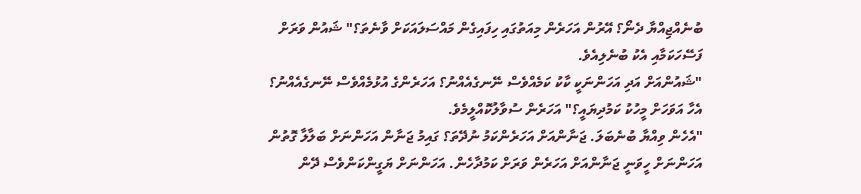ބުނެއްޖިއްޔާ ދެނޯ؟ އޭރުން އަހަރެން މިއަތުގައި ހިފައިގެން މައްސަލައަކަށް ވާނެތަ؟" ޝައުން ވަރަށް ފަސޭހަކަމާއި އެކު ބުނެލިއެވެ.
"ޝައުންއަށް އަދި އަހަންނަކީ ކާކު ކަމެއްވެސް ނޭނގެއެއްނު؟ އަހަރެންގެ އުޅުމެއްވެސް ނޭނގެއެއްނު؟ އެހާ އަވަހަށް މީހުކު ކަމުދިޔައީ؟" އަހަރެން ސުވާލުކޮއްލީމެވެ.
"އެހެން ވިއްޔާ ބުނެބަލަ. ޖަނާންއަށް އަހަރެންކަމު ނުދޭތަ؟ ގައިމު ޖަނާން އަހަންނަށް ބަލާލާ ގޮތުން އަހަންނަށް ހީވަނީ ޖަނާންއަށް އަހަރެން ވަރަށް ކަމުދާހެން. އަހަންނަށް ޔަގީންކަންވެސް ދޭން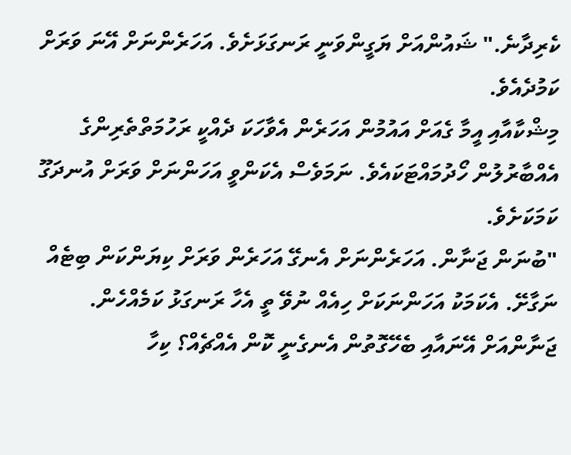ކެރިދާނެ." ޝައުންއަށް ޔަގީންވަނީ ރަނގަޅަށެވެ. އަހަރެންނަށް އޭނަ ވަރަށް ކަމުދެއެވެ.
މިޝްކާއާއި އީމާ ގެއަށް އައުމުން އަހަރެން އެވާހަކަ ދެއްކީ ރަހުމަތްތެރިންގެ އެއްބާރުލުން ހޯދުމައްޓަކައެވެ. ނަމަވެސް އެކަންވީ އަހަންނަށް ވަރަށް އުނދަގޫ ކަމަކަށެވެ.
"ބުނަން ޖަނާން. އަހަރެންނަށް އެނގޭ އަހަރެން ވަރަށް ކިޔަންކަން ބިޓެއް ނަގާށޭ. އެކަމަކު އަހަންނަކަށް ހިއެއް ނުވޭ ތީ އެހާ ރަނގަޅު ކަމެއްހެން. ޖަނާންއަށް އޭނައާއި ބެހޭގޮތުން އެނގެނީ ކޮން އެއްޗެއް؟ ކިހާ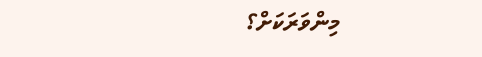މިންވަރަކަށް؟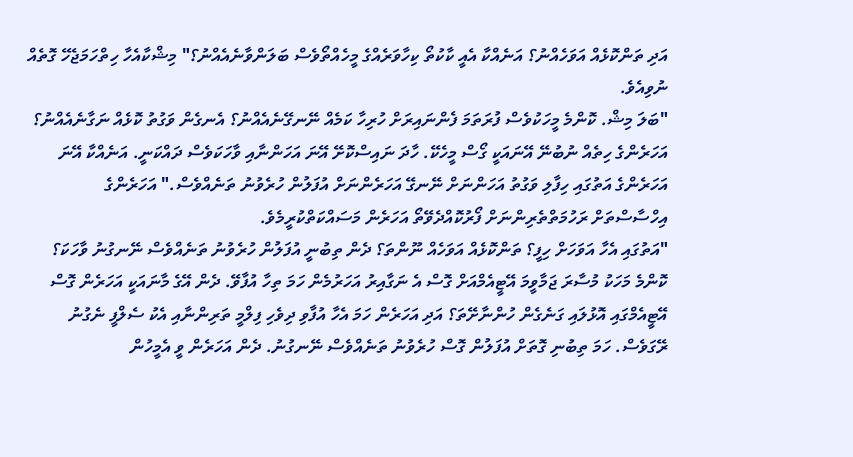އަދި ތަންކޮޅެއް އަވަހެއްނު؟ އަނެއްކާ އެއީ ކާކުތޯ ކިހާވަރެއްގެ މީހެއްތޯވެސް ބަލަންވާނެއެއްނު؟" މިޝްކާއެހާ ހިތްހަމަޖެހޭ ގޮތެއް ނުވިއެވެ.
"ބަލަ މިޝް. ކޮންމެ މީހަކުވެސް ފުރަތަމަ ފެންނައިރަށް ހުރިހާ ކަމެއް ނޭނގޭނެއެއްނު؟ އެނގެން ވަގުތު ކޮޅެއް ނަގާނެއެއްނު؟ އަހަރެންގެ ހިތެއް ނުބުނޭ އޭނައަކީ ގޯސް މީހެކޭ. ހާދަ ނައިސްކޮށޭ އޭނަ އަހަންނާއި ވާހަކަވެސް ދައްކަނީ. އަނެއްކާ އޭނަ އަހަރެންގެ އަތުގައި ހިފާލި ވަގުތު އަހަންނަށް ނޭނގޭ އަހަރެންނަށް އުފަލުން ހުރެވުނު ތަނެއްވެސް." އަހަރެންގެ އިހްސާސްތަށް ރަހުމަތްތެރިންނަށް ފޯރުކޮއްދެވޭތޯ އަހަރެން މަސައްކަތްކުރީމެވެ.
"އަތުގައި އެހާ އަވަހަށް ހިފީ؟ ތަންކޮޅެއް އަވަހެއް ނޫންތަ؟ ދެން ތިބުނީ އުފަލުން ހުރެވުނު ތަނެއްވެސް ނޭނގުނު ވާހަކަ؟ ކޮންމެ މަހަކު މުސާރަ ޖަމާވީމަ އޭޓީއެމްއަށް ގޮސް އެ ނަގާއިރު އަހަރުމެން ހަމަ ތިހާ އުފާވޭ. ދެން އޭގެ މާނައަކީ އަހަރެން ގޮސް އޭޓީއެމްގައި އޮޅުލައި ގަނެގެން ހުންނާށޭތަ؟ އަދި އަހަރެން ހަމަ އެހާ އުފާވި ދިވެހި ފިލްމީ ތަރިންނާއި އެކު ސެލްފީ ނެގުނު ރޭގަވެސް. ހަމަ ތިބުނި ގޮތަށް އުފަލުން ގޮސް ހުރެވުނު ތަނެއްވެސް ނޭނގުނު. ދެން އަހަރެން ވީ އެމީހުން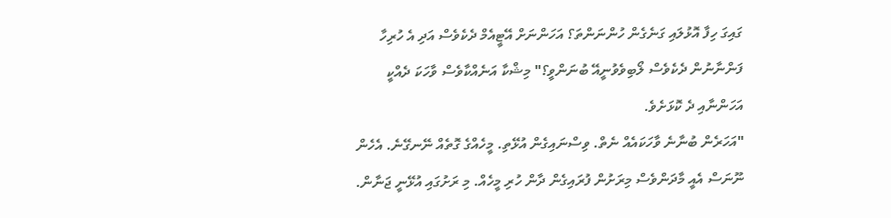ގައިގަ ހިފާ އޮޅުލައި ގަނެގެން ހުންނަންތަ؟ އަހަންނަށް އޭޓީއެމް ދެކެވެސް އަދި އެ ހުރިހާ ފަންނާނުން ދެކެވެސް ލޯބިވެވުނީއޭ ބުނަންވީ؟" މިޝްކާ އަނެއްކާވެސް ވާހަކަ ދެއްކީ އަހަންނާއި ދެ ކޮޅަށެވެ.
"އަހަރެން ބުނާނެ ވާހަކައެއް ނެތް. ވިސްނައިގެން އުޅޭތި. މީހެއްގެ ގޮތެއް ނޭނގޭނެ. އެހެން ނޫނަސް އެއީ މާދަންވެސް މިރަށުން ފުރައިގެން ދާން ހުރި މީހެއް. މި ރަށުގައި އުޅޭނީ ޖަނާން.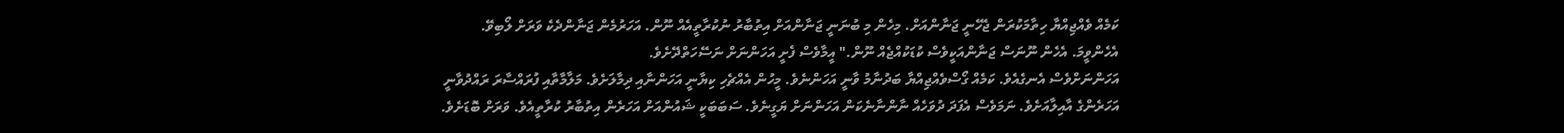ކަމެއް ވެއްޖިއްޔާ ހިތާމަކުރަން ޖެހޭނީ ޖަނާންއަށް. މިހެން މި ބުނަނީ ޖަނާންއަށް އިތުބާރު ނުކުރާތީއެއް ނޫން. އަހަރުމެން ޖަނާންދެކެ ވަރަށް ލޯބިވޭ. އެހެންވީމަ. އެހެން ނޫނަސް ޖަނާންއަކީވެސް ކުޑަކުއްޖެއް ނޫން." އީމާވެސް ފެށީ އަހަންނަށް ނަސޭހަތްދޭށެވެ.
އަހަންނަށްވެސް އެނގެއެވެ. ކަމެއް ގޯސްވެއްޖިއްޔާ ބަދުނާމު ވާނީ އަހަންނެވެ. މީހުން އެއްޗެހި ކިޔާނީ އަހަންނާއި ދިމާލަށެވެ. މަލާމާތާއި ފުރައްސާރަ ރައްދުވާނީ އަހަރެންގެ އާއިލާއަށެވެ. ނަމަވެސް އެފަދަ ދުވަހެއް ނާންނާނެކަން އަހަންނަށް ޔަގީނެވެ. ސަބަބަކީ ޝައުންއަށް އަހަރެން އިތުބާރު ކުރާތީއެވެ. ވަރަށް ބޮޑަށެވެ.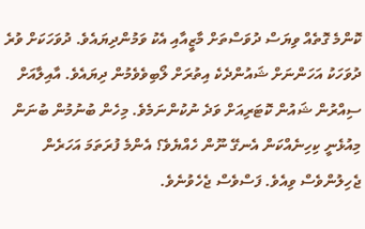ކޮންމެ ގޮތެއް ވިޔަސް ދުވަސްތަށް މާޒީއާއި އެކު ވަމުންދިޔައެވެ. ދުވަހަކަށް ވުރެ ދުވަހަކު އަހަންނަށް ޝައުންދެކެ އިތުރަށް ލޯބިވެވެމުން ދިޔައެވެ. އާއިލާއަށް ސިއްރުން ޝައުން ކޮޓަރިއަށް ވަދެ ނުކުންނަމެވެ. މިހެން ބުނުމުން ބުނަން މިއުޅެނީ ކިހިނެއްކަން އެނގޭ ނޫން ހެއްޔެވެ؟ އެންމެ ފުރަތަމަ އަހަރެން ޖެހިލުންވެސް ވިއެވެ. ފަސްވެސް ޖެހެވުނެވެ.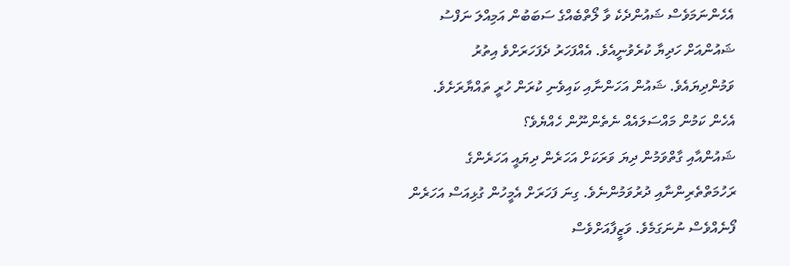އެހެންނަމަވެސް ޝައުންދެކެ ވާ ލޯތްބެއްގެ ސަބަބުން އަމިއްލަ ނަފްސު ޝައުންއަށް ހަދިޔާ ކުރެވުނީއެވެ. އެއްފަހަރު ދެފަހަރަށްވެ އިތުރު ވަމުންދިޔައެވެ. ޝައުން އަހަންނާއި ކައިވެނި ކުރަން ހުރީ ތައްޔާރަށެވެ. އެހެން ކަމުން މައްސަލައެއް ނެތެންނޫން ހެއްޔެވެ؟
ޝައުންއާއި ގާތްވަމުން ދިޔަ ވަރަކަށް އަހަރެން ދިޔައީ އަހަރެންގެ ރަހުމަތްތެރިންނާއި ދުރުވަމުންނެވެ. ގިނަ ފަހަރަށް އެމީހުން ގުޅިއަސް އަހަރެން ފޯނެއްވެސް ނުނަގަމެވެ. ވަޒީފާއަށްވެސް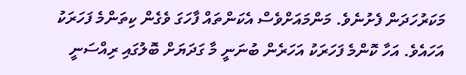މަކަރުހަދަން ފެށުނެވެ. މަންމައަށްވެސް އެކަންތައް ފާހަގަ ވެގެން ކިތަންމެ ފަހަރަކު އަހައެވެ. އަހާ ކޮންމެ ފަހަރަކު އަހަރެން ބުނަނީ މާ ގަދަޔަށް ބޮލުގައި ރިއްސަނީ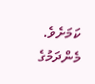ކަމަށެވެ.
މެންދަމުގެ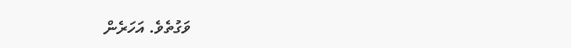ވަގުތެވެ. އަހަރެން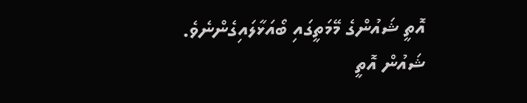އޮތީ ޝައުންގެ މޭމަތީގައި ބޯއަޅާލައިގެންނެވެ. ޝައުން އޮތީ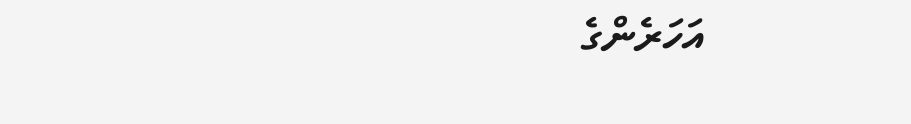އަހަރެންގެ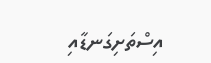އިސްތަށިގަނޑާއި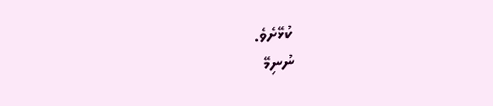ކުޅޭށެވެ.
ނުނިމޭ